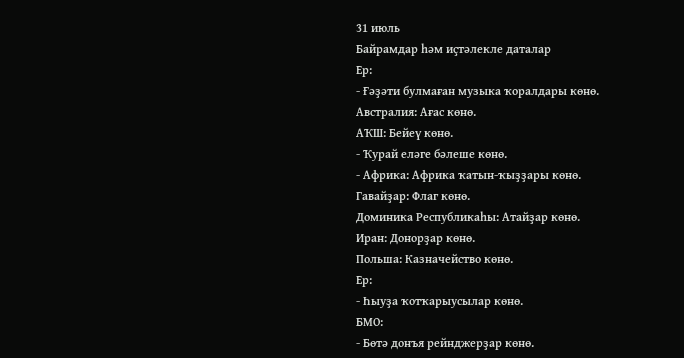31 июль
Байрамдар һәм иҫтәлекле даталар
Ер:
- Ғәҙәти булмаған музыка ҡоралдары көнө.
Австралия: Ағас көнө.
АҠШ: Бейеү көнө.
- Ҡурай еләге бәлеше көнө.
- Африка: Африка ҡатын-ҡыҙҙары көнө.
Гавайҙар: Флаг көнө.
Доминика Республикаһы: Атайҙар көнө.
Иран: Донорҙар көнө.
Польша: Казначейство көнө.
Ер:
- Һыуҙа ҡотҡарыусылар көнө.
БМО:
- Бөтә донъя рейнджерҙар көнө.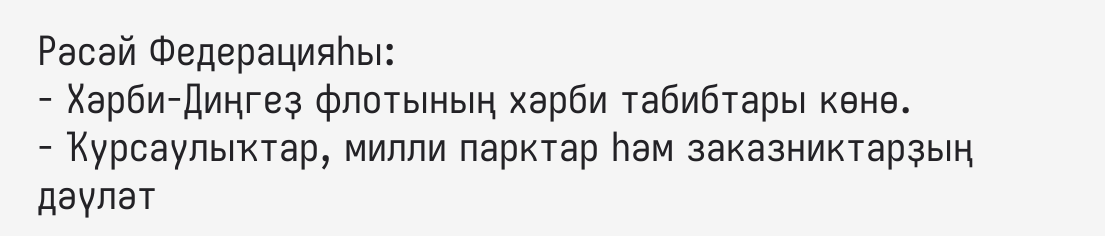Рәсәй Федерацияһы:
- Хәрби-Диңгеҙ флотының хәрби табибтары көнө.
- Ҡурсаулыҡтар, милли парктар һәм заказниктарҙың дәүләт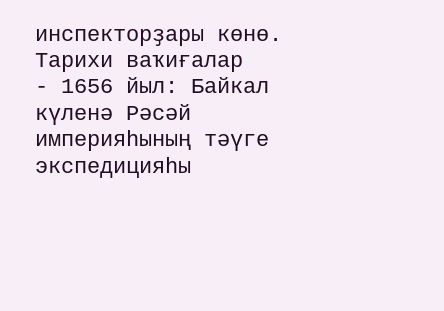инспекторҙары көнө.
Тарихи ваҡиғалар
- 1656 йыл: Байкал күленә Рәсәй империяһының тәүге экспедицияһы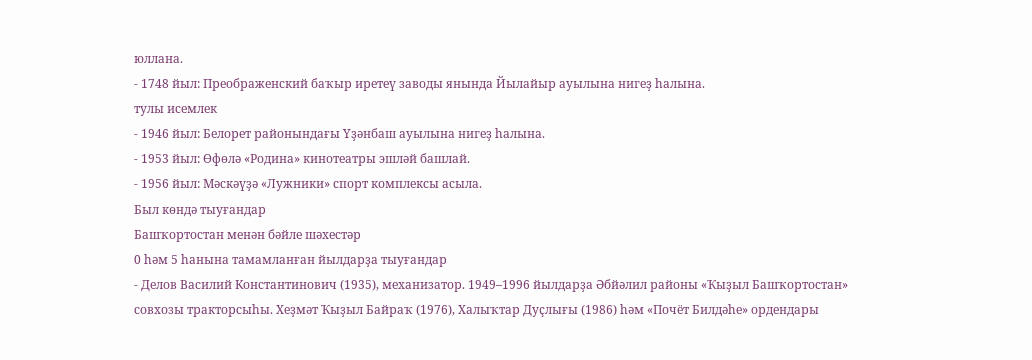юллана.
- 1748 йыл: Преображенский баҡыр иретеү заводы янында Йылайыр ауылына нигеҙ һалына.
тулы исемлек
- 1946 йыл: Белорет районындағы Үҙәнбаш ауылына нигеҙ һалына.
- 1953 йыл: Өфөлә «Родина» кинотеатры эшләй башлай.
- 1956 йыл: Мәскәүҙә «Лужники» спорт комплексы асыла.
Был көндә тыуғандар
Башҡортостан менән бәйле шәхестәр
0 һәм 5 һанына тамамланған йылдарҙа тыуғандар
- Делов Василий Константинович (1935), механизатор. 1949–1996 йылдарҙа Әбйәлил районы «Ҡыҙыл Башҡортостан» совхозы тракторсыһы. Хеҙмәт Ҡыҙыл Байраҡ (1976), Халыҡтар Дуҫлығы (1986) һәм «Почёт Билдәһе» ордендары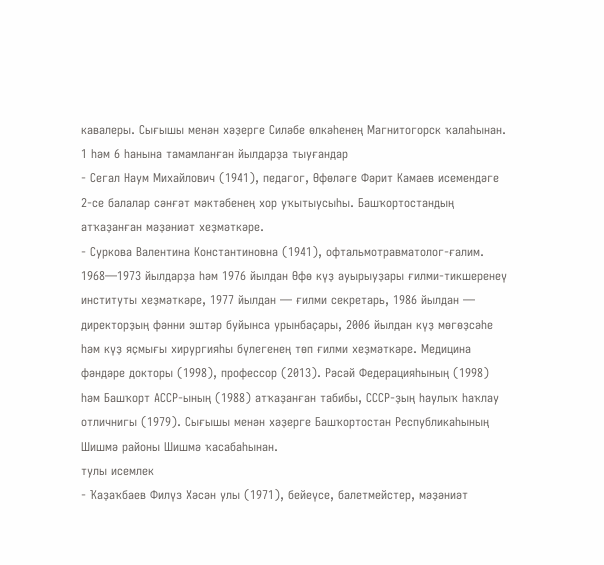кавалеры. Сығышы менән хәҙерге Силәбе өлкәһенең Магнитогорск ҡалаһынан.
1 һәм 6 һанына тамамланған йылдарҙа тыуғандар
- Сегал Наум Михайлович (1941), педагог, Өфөләге Фәрит Камаев исемендәге 2-се балалар сәнғәт мәктәбенең хор уҡытыусыһы. Башҡортостандың атҡаҙанған мәҙәниәт хеҙмәткәре.
- Суркова Валентина Константиновна (1941), офтальмотравматолог-ғалим. 1968—1973 йылдарҙа һәм 1976 йылдан Өфө күҙ ауырыуҙары ғилми-тикшеренеү институты хеҙмәткәре, 1977 йылдан — ғилми секретарь, 1986 йылдан — директорҙың фәнни эштәр буйынса урынбаҫары, 2006 йылдан күҙ мөгөҙсәһе һәм күҙ яҫмығы хирургияһы бүлегенең төп ғилми хеҙмәткәре. Медицина фәндәре докторы (1998), профессор (2013). Рәсәй Федерацияһының (1998) һәм Башҡорт АССР-ының (1988) атҡаҙанған табибы, СССР-ҙың һаулыҡ һаҡлау отличнигы (1979). Сығышы менән хәҙерге Башҡортостан Республикаһының Шишмә районы Шишмә ҡасабаһынан.
тулы исемлек
- Ҡаҙаҡбаев Филүз Хәсән улы (1971), бейеүсе, балетмейстер, мәҙәниәт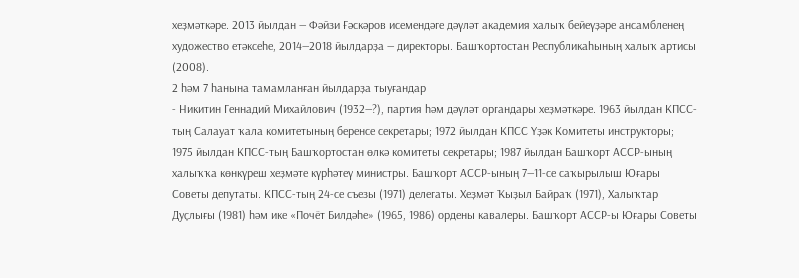хеҙмәткәре. 2013 йылдан — Фәйзи Ғәскәров исемендәге дәүләт академия халыҡ бейеүҙәре ансамбленең художество етәксеһе, 2014—2018 йылдарҙа — директоры. Башҡортостан Республикаһының халыҡ артисы (2008).
2 һәм 7 һанына тамамланған йылдарҙа тыуғандар
- Никитин Геннадий Михайлович (1932—?), партия һәм дәүләт органдары хеҙмәткәре. 1963 йылдан КПСС-тың Салауат ҡала комитетының беренсе секретары; 1972 йылдан КПСС Үҙәк Комитеты инструкторы; 1975 йылдан КПСС-тың Башҡортостан өлкә комитеты секретары; 1987 йылдан Башҡорт АССР-ының халыҡҡа көнкүреш хеҙмәте күрһәтеү министры. Башҡорт АССР-ының 7—11-се саҡырылыш Юғары Советы депутаты. КПСС-тың 24-се съезы (1971) делегаты. Хеҙмәт Ҡыҙыл Байраҡ (1971), Халыҡтар Дуҫлығы (1981) һәм ике «Почёт Билдәһе» (1965, 1986) ордены кавалеры. Башҡорт АССР-ы Юғары Советы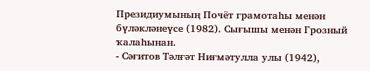Президиумының Почёт грамотаһы менән бүләкләнеүсе (1982). Сығышы менән Грозный ҡалаһынан.
- Сәғитов Тәлғәт Ниғмәтулла улы (1942),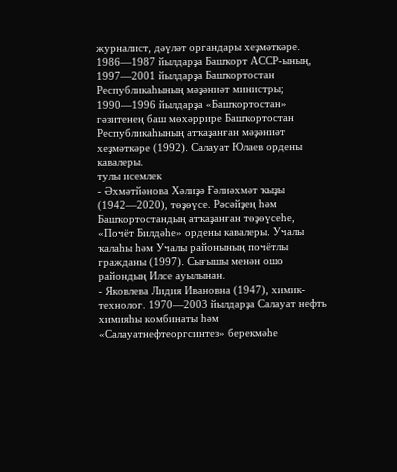журналист, дәүләт органдары хеҙмәткәре. 1986—1987 йылдарҙа Башҡорт АССР-ының, 1997—2001 йылдарҙа Башҡортостан Республикаһының мәҙәниәт министры; 1990—1996 йылдарҙа «Башҡортостан» гәзитенең баш мөхәррире Башҡортостан Республикаһының атҡаҙанған мәҙәниәт хеҙмәткәре (1992). Салауат Юлаев ордены кавалеры.
тулы исемлек
- Әхмәтйәнова Хәлиҙә Ғәлиәхмәт ҡыҙы (1942—2020), төҙөүсе. Рәсәйҙең һәм Башҡортостандың атҡаҙанған төҙөүсеһе, «Почёт Билдәһе» ордены кавалеры. Учалы ҡалаһы һәм Учалы районының почётлы гражданы (1997). Сығышы менән ошо райондың Илсе ауылынан.
- Яковлева Лидия Ивановна (1947), химик-технолог. 1970—2003 йылдарҙа Салауат нефть химияһы комбинаты һәм «Салауатнефтеоргсинтез» берекмәһе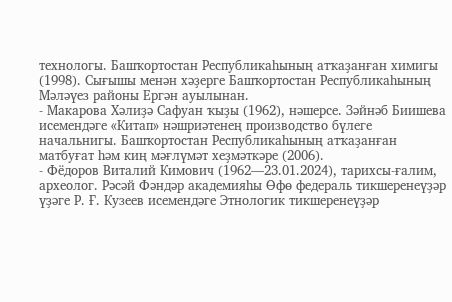технологы. Башҡортостан Республикаһының атҡаҙанған химигы (1998). Сығышы менән хәҙерге Башҡортостан Республикаһының Мәләүез районы Ергән ауылынан.
- Макарова Хәлиҙә Сафуан ҡыҙы (1962), нәшерсе. Зәйнәб Биишева исемендәге «Китап» нәшриәтенең производство бүлеге начальнигы. Башҡортостан Республикаһының атҡаҙанған матбуғат һәм киң мәғлүмәт хеҙмәткәре (2006).
- Фёдоров Виталий Кимович (1962—23.01.2024), тарихсы-ғалим, археолог. Рәсәй Фәндәр академияһы Өфө федераль тикшеренеүҙәр үҙәге Р. Ғ. Кузеев исемендәге Этнологик тикшеренеүҙәр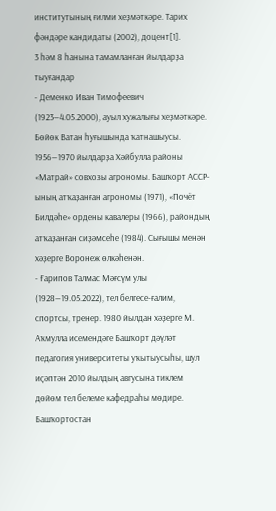институтының ғилми хеҙмәткәре. Тарих фәндәре кандидаты (2002), доцент[1].
3 һәм 8 һанына тамамланған йылдарҙа тыуғандар
- Деменко Иван Тимофеевич (1923—4.05.2000), ауыл хужалығы хеҙмәткәре. Бөйөк Ватан һуғышында ҡатнашыусы. 1956—1970 йылдарҙа Хәйбулла районы «Матрай» совхозы агрономы. Башҡорт АССР-ының атҡаҙанған агрономы (1971), «Почёт Билдәһе» ордены кавалеры (1966), райондың атҡаҙанған сиҙәмсеһе (1984). Сығышы менән хәҙерге Воронеж өлкәһенән.
- Ғарипов Талмас Мәғсүм улы (1928—19.05.2022), тел белгесе-ғалим, спортсы, тренер. 1980 йылдан хәҙерге М. Аҡмулла исемендәге Башҡорт дәүләт педагогия университеты уҡытыусыһы, шул иҫәптән 2010 йылдың авгусына тиклем дөйөм тел белеме кафедраһы мөдире. Башҡортостан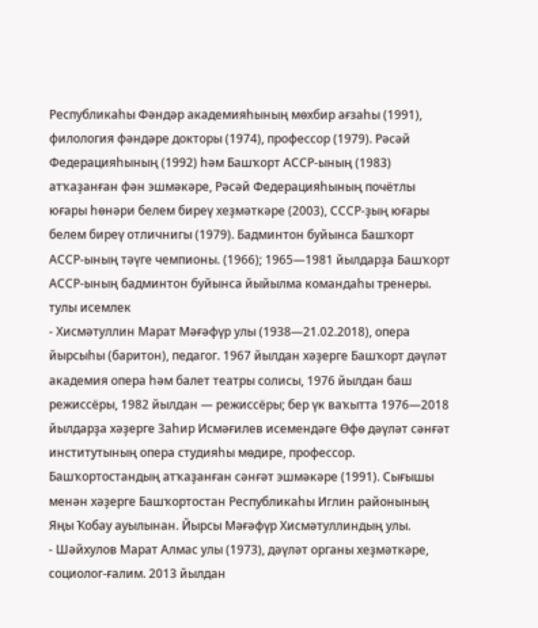Республикаһы Фәндәр академияһының мөхбир ағзаһы (1991), филология фәндәре докторы (1974), профессор (1979). Рәсәй Федерацияһының (1992) һәм Башҡорт АССР-ының (1983) атҡаҙанған фән эшмәкәре, Рәсәй Федерацияһының почётлы юғары һөнәри белем биреү хеҙмәткәре (2003), СССР-ҙың юғары белем биреү отличнигы (1979). Бадминтон буйынса Башҡорт АССР-ының тәүге чемпионы. (1966); 1965—1981 йылдарҙа Башҡорт АССР-ының бадминтон буйынса йыйылма командаһы тренеры.
тулы исемлек
- Хисмәтуллин Марат Мәғәфүр улы (1938—21.02.2018), опера йырсыһы (баритон), педагог. 1967 йылдан хәҙерге Башҡорт дәүләт академия опера һәм балет театры солисы, 1976 йылдан баш режиссёры, 1982 йылдан — режиссёры; бер үк ваҡытта 1976—2018 йылдарҙа хәҙерге Заһир Исмәғилев исемендәге Өфө дәүләт сәнғәт институтының опера студияһы мөдире, профессор. Башҡортостандың атҡаҙанған сәнғәт эшмәкәре (1991). Сығышы менән хәҙерге Башҡортостан Республикаһы Иглин районының Яңы Ҡобау ауылынан. Йырсы Мәғәфүр Хисмәтуллиндың улы.
- Шәйхулов Марат Алмас улы (1973), дәүләт органы хеҙмәткәре, социолог-ғалим. 2013 йылдан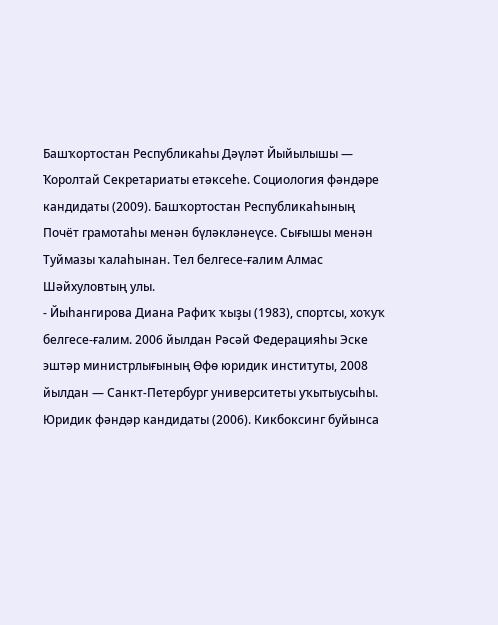Башҡортостан Республикаһы Дәүләт Йыйылышы — Ҡоролтай Секретариаты етәксеһе. Социология фәндәре кандидаты (2009). Башҡортостан Республикаһының Почёт грамотаһы менән бүләкләнеүсе. Сығышы менән Туймазы ҡалаһынан. Тел белгесе-ғалим Алмас Шәйхуловтың улы.
- Йыһангирова Диана Рафиҡ ҡыҙы (1983), спортсы, хоҡуҡ белгесе-ғалим. 2006 йылдан Рәсәй Федерацияһы Эске эштәр министрлығының Өфө юридик институты, 2008 йылдан — Санкт-Петербург университеты уҡытыусыһы. Юридик фәндәр кандидаты (2006). Кикбоксинг буйынса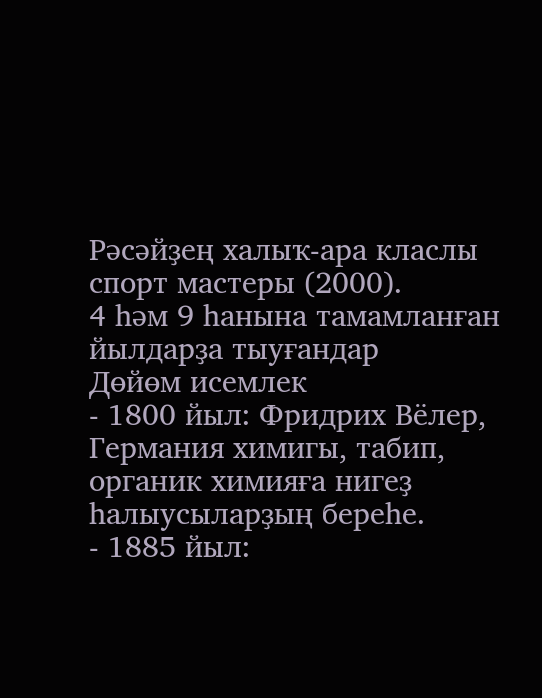Рәсәйҙең халыҡ‑ара класлы спорт мастеры (2000).
4 һәм 9 һанына тамамланған йылдарҙа тыуғандар
Дөйөм исемлек
- 1800 йыл: Фридрих Вёлер, Германия химигы, табип, органик химияға нигеҙ һалыусыларҙың береһе.
- 1885 йыл: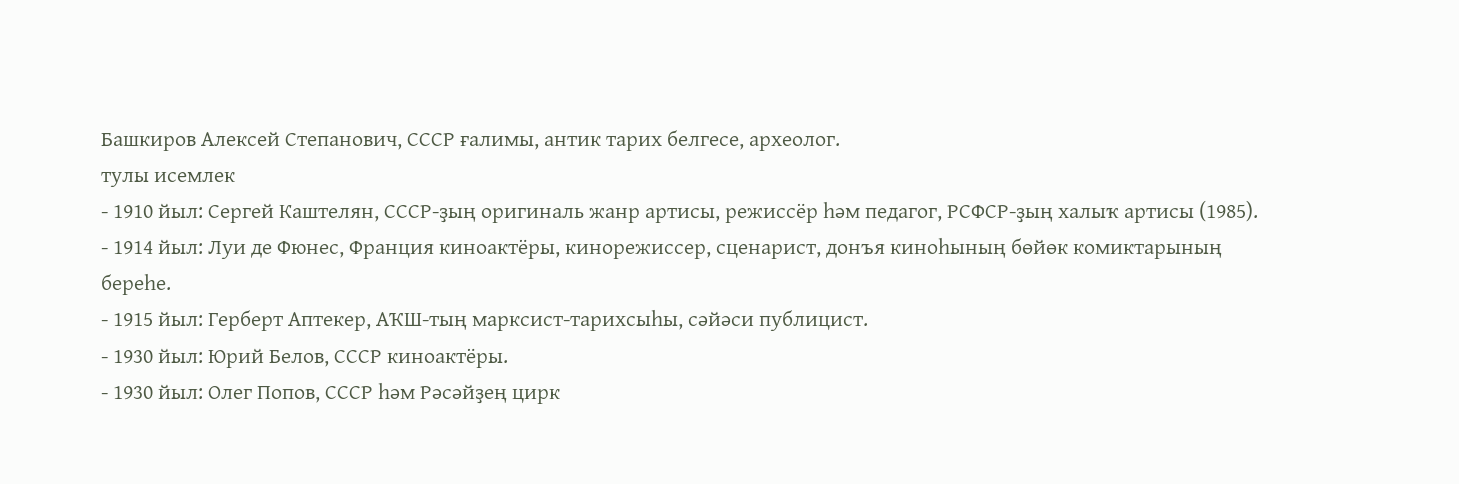Башкиров Алексей Степанович, СССР ғалимы, антик тарих белгесе, археолог.
тулы исемлек
- 1910 йыл: Сергей Каштелян, СССР-ҙың оригиналь жанр артисы, режиссёр һәм педагог, РСФСР-ҙың халыҡ артисы (1985).
- 1914 йыл: Луи де Фюнес, Франция киноактёры, кинорежиссер, сценарист, донъя киноһының бөйөк комиктарының береһе.
- 1915 йыл: Герберт Аптекер, АҠШ-тың марксист-тарихсыһы, сәйәси публицист.
- 1930 йыл: Юрий Белов, СССР киноактёры.
- 1930 йыл: Олег Попов, СССР һәм Рәсәйҙең цирк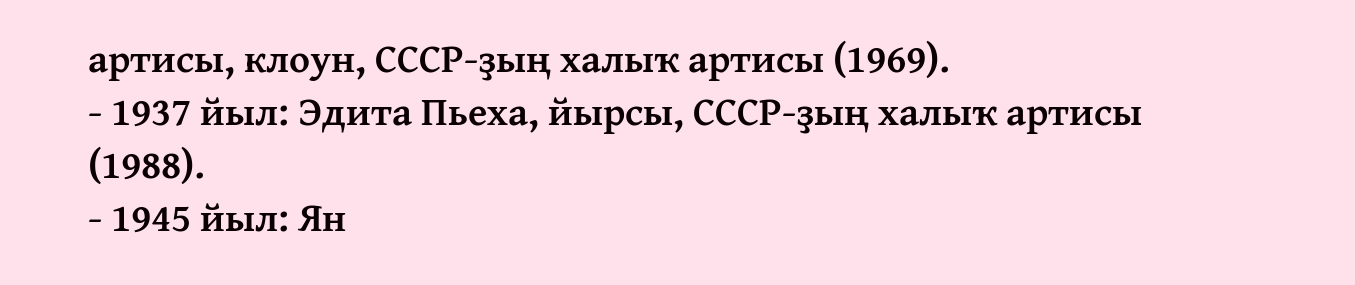артисы, клоун, СССР-ҙың халыҡ артисы (1969).
- 1937 йыл: Эдита Пьеха, йырсы, СССР-ҙың халыҡ артисы (1988).
- 1945 йыл: Ян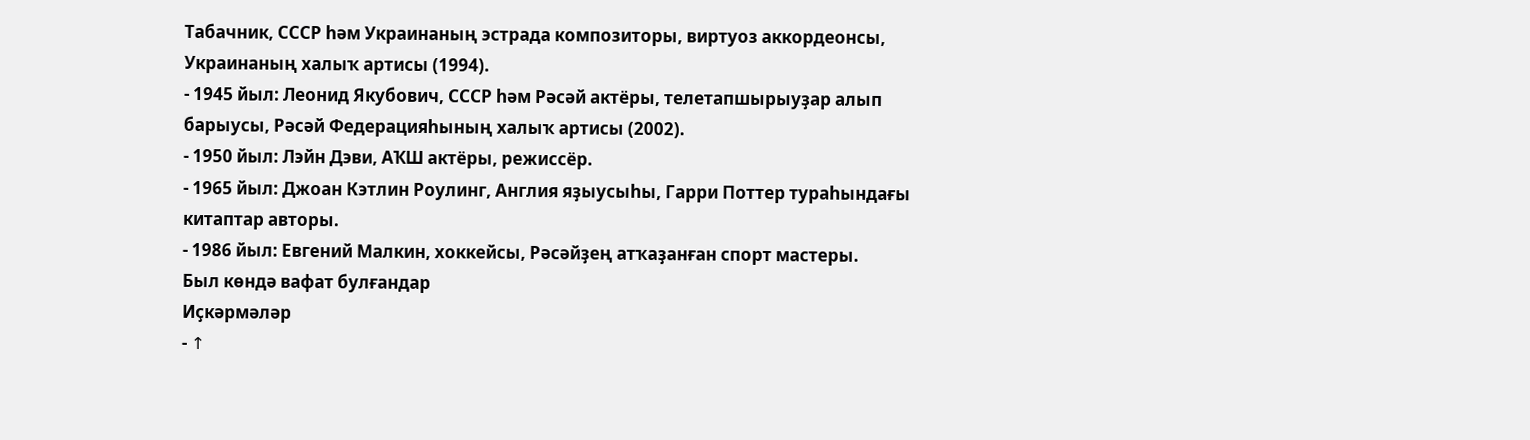Табачник, СССР һәм Украинаның эстрада композиторы, виртуоз аккордеонсы, Украинаның халыҡ артисы (1994).
- 1945 йыл: Леонид Якубович, СССР һәм Рәсәй актёры, телетапшырыуҙар алып барыусы, Рәсәй Федерацияһының халыҡ артисы (2002).
- 1950 йыл: Лэйн Дэви, АҠШ актёры, режиссёр.
- 1965 йыл: Джоан Кэтлин Роулинг, Англия яҙыусыһы, Гарри Поттер тураһындағы китаптар авторы.
- 1986 йыл: Евгений Малкин, хоккейсы, Рәсәйҙең атҡаҙанған спорт мастеры.
Был көндә вафат булғандар
Иҫкәрмәләр
- ↑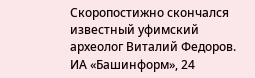Скоропостижно скончался известный уфимский археолог Виталий Федоров. ИА «Башинформ», 24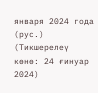января 2024 года (рус.) (Тикшерелеү көнө: 24 ғинуар 2024)